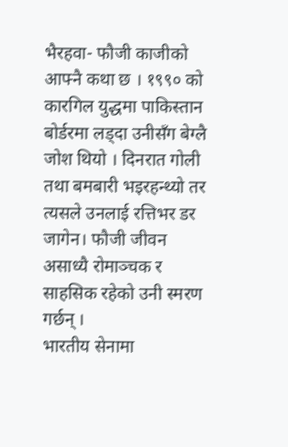भैरहवा- फौजी काजीको आफ्नै कथा छ । १९९० को कारगिल युद्धमा पाकिस्तान बोर्डरमा लड्दा उनीसँग बेग्लै जोश थियो । दिनरात गोली तथा बमबारी भइरहन्थ्यो तर त्यसले उनलाई रत्तिभर डर जागेन। फौजी जीवन असाध्यै रोमाञ्चक र साहसिक रहेको उनी स्मरण गर्छन् ।
भारतीय सेनामा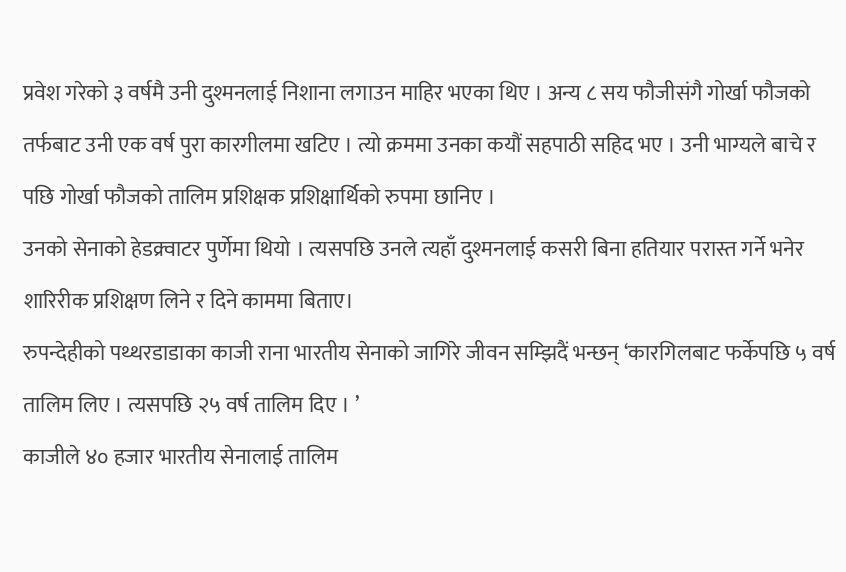प्रवेश गरेको ३ वर्षमै उनी दुश्मनलाई निशाना लगाउन माहिर भएका थिए । अन्य ८ सय फौजीसंगै गोर्खा फौजको तर्फबाट उनी एक वर्ष पुरा कारगीलमा खटिए । त्यो क्रममा उनका कयौं सहपाठी सहिद भए । उनी भाग्यले बाचे र पछि गोर्खा फौजको तालिम प्रशिक्षक प्रशिक्षार्थिको रुपमा छानिए ।
उनको सेनाको हेडक्र्वाटर पुर्णेमा थियो । त्यसपछि उनले त्यहाँ दुश्मनलाई कसरी बिना हतियार परास्त गर्ने भनेर शारिरीक प्रशिक्षण लिने र दिने काममा बिताए।
रुपन्देहीको पथ्थरडाडाका काजी राना भारतीय सेनाको जागिरे जीवन सम्झिदैं भन्छन् ‘कारगिलबाट फर्केपछि ५ वर्ष तालिम लिए । त्यसपछि २५ वर्ष तालिम दिए । ’
काजीले ४० हजार भारतीय सेनालाई तालिम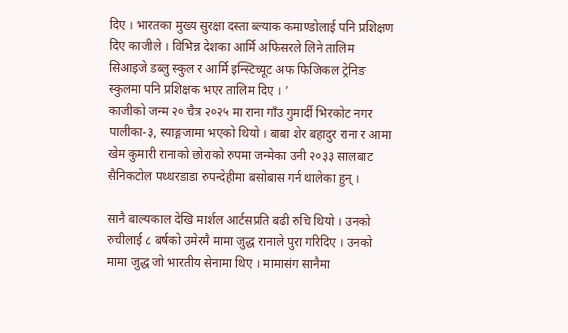दिए । भारतका मुख्य सुरक्षा दस्ता ब्ल्याक कमाण्डोलाई पनि प्रशिक्षण दिए काजीले । विभिन्न देशका आर्मि अफिसरले लिने तालिम सिआइजे डब्लु स्कुल र आर्मि इन्स्टिच्यूट अफ फिजिकल ट्रेनिङ स्कुलमा पनि प्रशिक्षक भएर तालिम दिए । ’
काजीको जन्म २० चैत्र २०२५ मा राना गाँउ गुमार्दी भिरकोट नगर पालीका-३, स्याङ्गजामा भएको थियो । बाबा शेर बहादुर राना र आमा खेम कुमारी रानाको छोराको रुपमा जन्मेका उनी २०३३ सालबाट सैनिकटोल पथ्थरडाडा रुपन्देहीमा बसोबास गर्न थालेका हुन् ।

सानै बाल्यकाल देखि मार्शल आर्टसप्रति बढी रुचि थियो । उनको रुचीलाई ८ बर्षको उमेरमै मामा जुद्ध रानाले पुरा गरिदिए । उनको मामा जुद्ध जो भारतीय सेनामा थिए । मामासंग सानैमा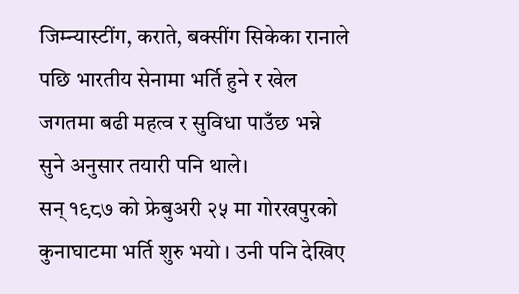जिम्न्यास्टींग, कराते, बक्सींग सिकेका रानाले पछि भारतीय सेनामा भर्ति हुने र खेल जगतमा बढी महत्व र सुविधा पाउँछ भन्ने सुने अनुसार तयारी पनि थाले।
सन् १९८७ को फ्रेबुअरी २५ मा गोरखपुरको कुनाघाटमा भर्ति शुरु भयो । उनी पनि देखिए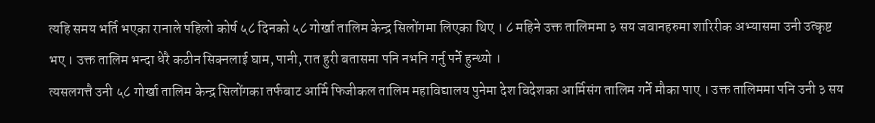त्यहि समय भर्ति भएका रानाले पहिलो कोर्ष ५८ दिनको ५८ गोर्खा तालिम केन्द्र सिलोंगमा लिएका थिए । ८ महिने उक्त तालिममा ३ सय जवानहरुमा शारिरीक अभ्यासमा उनी उत्कृष्ट भए । उक्त तालिम भन्दा धेरै कठीन सिक्नलाई घाम, पानी, रात हुरी बतासमा पनि नभनि गर्नु पर्ने हुन्थ्यो ।
त्यसलगत्तै उनी ५८ गोर्खा तालिम केन्द्र सिलोंगका तर्फबाट आर्मि फिजीकल तालिम महाविद्यालय पुनेमा देश विदेशका आर्मिसंग तालिम गर्ने मौका पाए । उक्त तालिममा पनि उनी ३ सय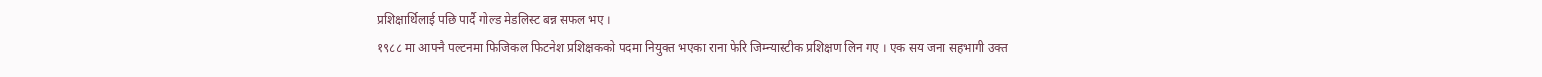प्रशिक्षार्थिलाई पछि पार्दै गोल्ड मेडलिस्ट बन्न सफल भए ।
१९८८ मा आफ्नै पल्टनमा फिजिकल फिटनेश प्रशिक्षकको पदमा नियुक्त भएका राना फेरि जिम्न्यास्टीक प्रशिक्षण लिन गए । एक सय जना सहभागी उक्त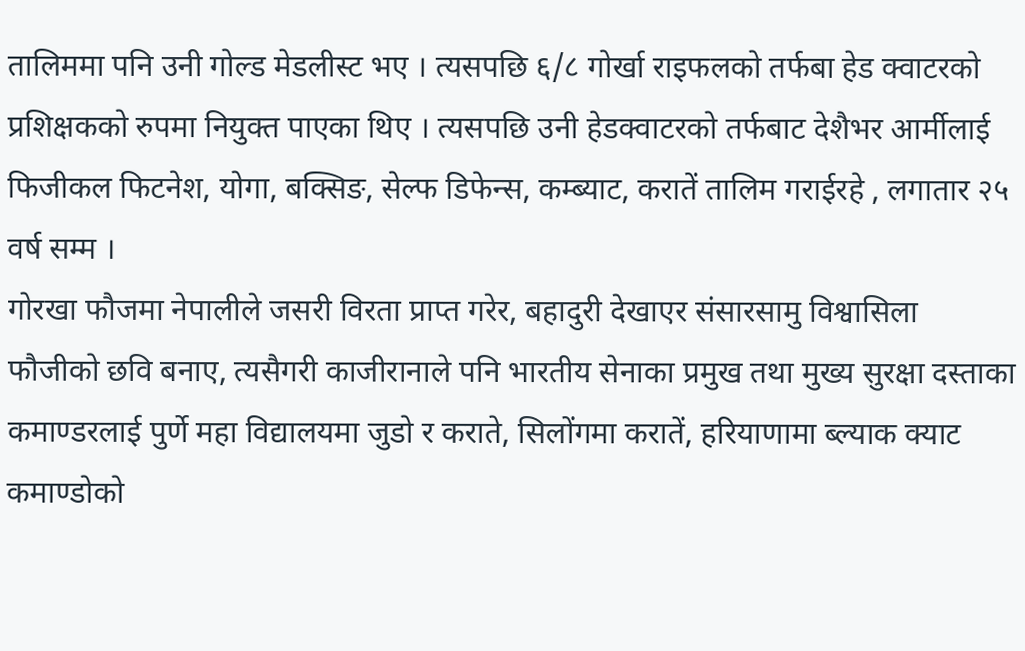तालिममा पनि उनी गोल्ड मेडलीस्ट भए । त्यसपछि ६/८ गोर्खा राइफलको तर्फबा हेड क्वाटरको प्रशिक्षकको रुपमा नियुक्त पाएका थिए । त्यसपछि उनी हेडक्वाटरको तर्फबाट देशैभर आर्मीलाई फिजीकल फिटनेश, योगा, बक्सिङ, सेल्फ डिफेन्स, कम्ब्याट, करातें तालिम गराईरहे , लगातार २५ वर्ष सम्म ।
गोरखा फौजमा नेपालीले जसरी विरता प्राप्त गरेर, बहादुरी देखाएर संसारसामु विश्वासिला फौजीको छवि बनाए, त्यसैगरी काजीरानाले पनि भारतीय सेनाका प्रमुख तथा मुख्य सुरक्षा दस्ताका कमाण्डरलाई पुर्णे महा विद्यालयमा जुडो र कराते, सिलोंगमा करातें, हरियाणामा ब्ल्याक क्याट कमाण्डोको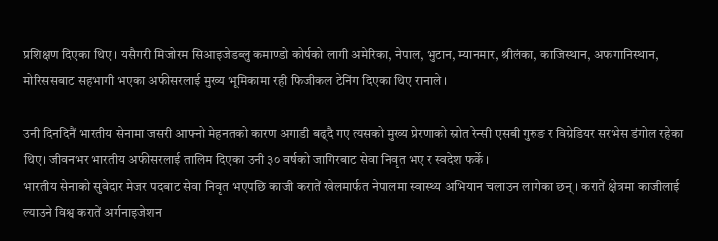प्रशिक्षण दिएका थिए । यसैगरी मिजोरम सिआइजेडब्लु कमाण्डो कोर्षको लागी अमेरिका, नेपाल, भुटान, म्यानमार, श्रीलंका, काजिस्थान, अफगानिस्थान, मोरिससबाट सहभागी भएका अफीसरलाई मुख्य भूमिकामा रही फिजीकल टेनिंग दिएका थिए रानाले ।

उनी दिनदिनैं भारतीय सेनामा जसरी आफ्नो मेहनतको कारण अगाडी बढ्दै गए त्यसको मुख्य प्रेरणाको स्रोत रेन्सी एसबी गुरुङ र विग्रेडियर सरभेस डंगोल रहेका थिए। जीवनभर भारतीय अफीसरलाई तालिम दिएका उनी ३० वर्षको जागिरबाट सेवा निवृत भए र स्वदेश फर्के ।
भारतीय सेनाको सुवेदार मेजर पदबाट सेवा निवृत भएपछि काजी करातें खेलमार्फत नेपालमा स्वास्थ्य अभियान चलाउन लागेका छन् । करातें क्षेत्रमा काजीलाई ल्याउने विश्व करातें अर्गनाइजेशन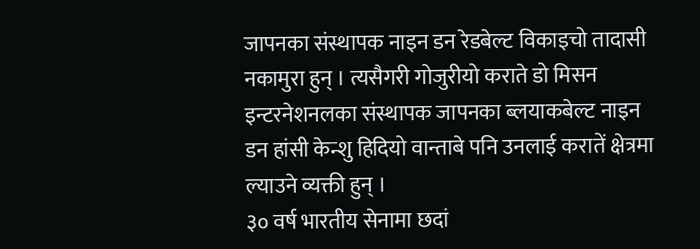जापनका संस्थापक नाइन डन रेडबेल्ट विकाइचो तादासी नकामुरा हुन् । त्यसैगरी गोजुरीयो कराते डो मिसन इन्टरनेशनलका संस्थापक जापनका ब्लयाकबेल्ट नाइन डन हांसी केन्शु हिदियो वान्ताबे पनि उनलाई करातें क्षेत्रमा ल्याउने व्यक्ती हुन् ।
३० वर्ष भारतीय सेनामा छदां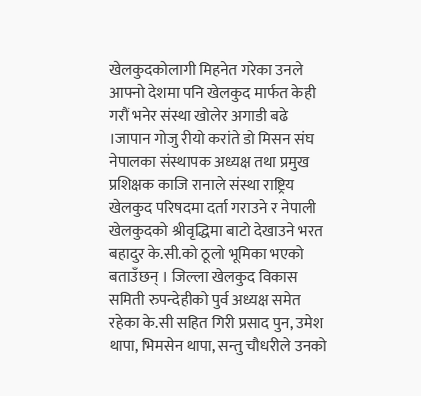खेलकुदकोलागी मिहनेत गरेका उनले आफ्नो देशमा पनि खेलकुद मार्फत केही गरौं भनेर संस्था खोलेर अगाडी बढे ।जापान गोजु रीयो करांते डो मिसन संघ नेपालका संस्थापक अध्यक्ष तथा प्रमुख प्रशिक्षक काजि रानाले संस्था राष्ट्रिय खेलकुद परिषदमा दर्ता गराउने र नेपाली खेलकुदको श्रीवृद्धिमा बाटो देखाउने भरत बहादुर के.सी.को ठूलो भूमिका भएको बताउँछन् । जिल्ला खेलकुद विकास समिती रुपन्देहीको पुर्व अध्यक्ष समेत रहेका के.सी सहित गिरी प्रसाद पुन, उमेश थापा, भिमसेन थापा, सन्तु चौधरीले उनको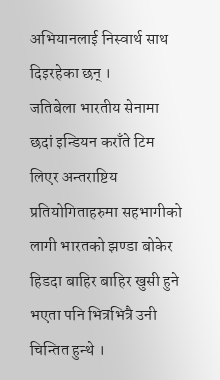अभियानलाई निस्वार्थ साथ दिइरहेका छन् ।
जतिबेला भारतीय सेनामा छदां इन्डियन कराँते टिम लिएर अन्तराष्टिय प्रतियोगिताहरुमा सहभागीको लागी भारतको झण्डा बोकेर हिडदा बाहिर बाहिर खुसी हुने भएता पनि भित्रभित्रै उनी चिन्तित हुन्थे ।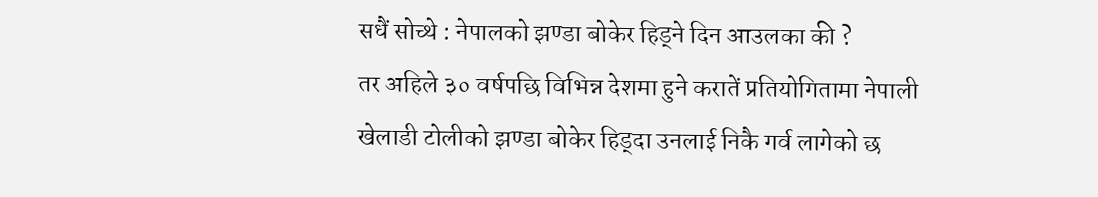सधैं सोच्थे : नेपालको झण्डा बोकेर हिड्ने दिन आउलका की ?
तर अहिले ३० वर्षपछि विभिन्न देशमा हुने करातें प्रतियोगितामा नेपाली खेलाडी टोलीको झण्डा बोकेर हिड्दा उनलाई निकै गर्व लागेको छ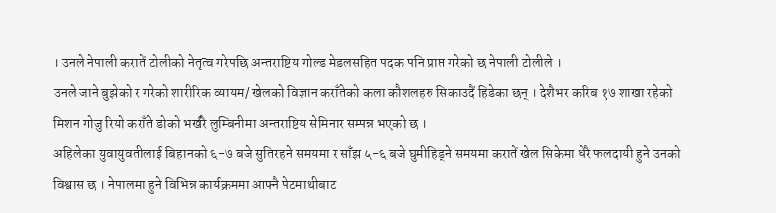। उनले नेपाली करातें टोलीको नेतृत्व गरेपछि अन्तराष्टिय गोल्ड मेडलसहित पदक पनि प्राप्त गरेको छ नेपाली टोलीले ।
उनले जाने बुझेको र गरेको शारीरिक व्यायम/ खेलको विज्ञान कराँतेको कला कौशलहरु सिकाउदैं हिडेका छन् । देशैभर करिब १७ शाखा रहेको मिशन गोजु रियो कराँते डोको भर्खरै लुम्बिनीमा अन्तराष्टिय सेमिनार सम्पन्न भएको छ ।
अहिलेका युवायुवतीलाई बिहानको ६-७ बजे सुतिरहने समयमा र साँझ ५-६ बजे घुमीहिड्ने समयमा करातें खेल सिकेमा धेरै फलदायी हुने उनको विश्वास छ । नेपालमा हुने विभिन्न कार्यक्रममा आफ्नै पेटमाथीबाट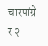चारपांग्रे र २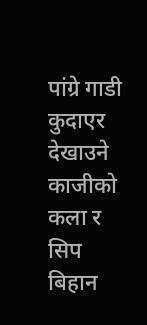पांग्रे गाडी कुदाएर देखाउने काजीको कला र सिप बिहान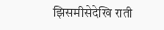झिसमीसेदेखि राती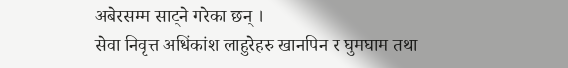अबेरसम्म साट्ने गरेका छन् ।
सेवा निवृत्त अधिंकांश लाहुरेहरु खानपिन र घुमघाम तथा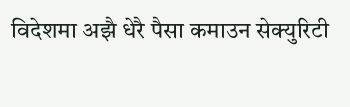विदेशमा अझै धेरै पैसा कमाउन सेक्युरिटी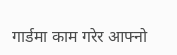गार्डमा काम गरेर आफ्नो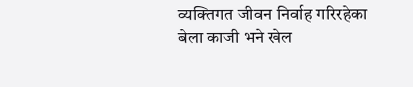व्यक्तिगत जीवन निर्वाह गरिरहेका बेला काजी भने खेल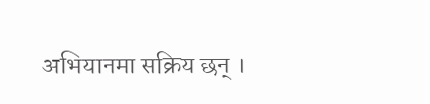अभियानमा सक्रिय छन् ।